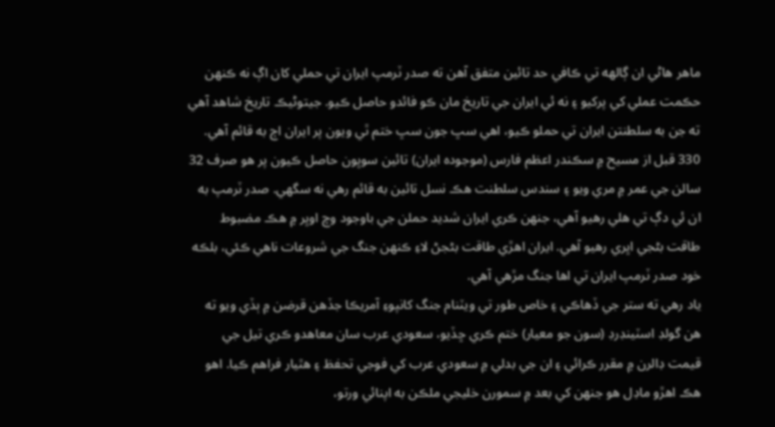ماهر هاڻي ان ڳالهه تي ڪافي حد تائين متفق آهن ته صدر ٽرمپ ايران تي حملي کان اڳ نه ڪنهن حڪمت عملي کي پرکيو ۽ نه ئي ايران جي تاريخ مان ڪو فائدو حاصل ڪيو. جيتوڻيڪ تاريخ شاهد آهي ته جن به سلطنتن ايران تي حملو ڪيو، اهي سڀ جون سڀ ختم ٿي ويون پر ايران اڄ به قائم آهي.
330 قبل از مسيح ۾ سڪندر اعظم فارس (موجوده ايران) تائين سوڀون حاصل ڪيون پر هو صرف 32 سالن جي عمر ۾ مري ويو ۽ سندس سلطنت هڪ نسل تائين به قائم رهي نه سگهي. صدر ٽرمپ به ان ئي دڳ تي هلي رهيو آهي، جنهن ڪري ايران شديد حملن جي باوجود وچ اوڀر ۾ هڪ مضبوط طاقت بڻجي اڀري رهيو آهي. ايران اهڙي طاقت بڻجڻ لاءِ ڪنهن جنگ جي شروعات ناهي ڪئي، بلڪه خود صدر ٽرمپ ايران تي اها جنگ مڙهي آهي.
ياد رهي ته ستر جي ڏهاڪي ۽ خاص طور تي ويٽنام جنگ کانپوءِ آمريڪا جڏهن قرضن ۾ ٻڏي ويو ته هن گولڊ اسٽينڊرڊ (سون جو معيار) ختم ڪري ڇڏيو، سعودي عرب سان معاهدو ڪري تيل جي قيمت ڊالرن ۾ مقرر ڪرائي ۽ ان جي بدلي ۾ سعودي عرب کي فوجي تحفظ ۽ هٿيار فراهم ڪيا. اهو هڪ اهڙو ماڊل هو جنهن کي بعد ۾ سمورن خليجي ملڪن به اپنائي ورتو،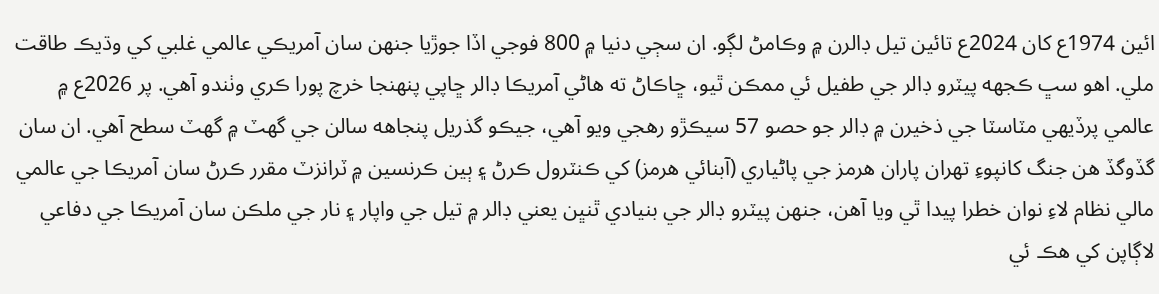ائين 1974ع کان 2024ع تائين تيل ڊالرن ۾ وڪامڻ لڳو. ان سڄي دنيا ۾ 800 فوجي اڏا جوڙيا جنهن سان آمريڪي عالمي غلبي کي وڌيڪ طاقت ملي. اهو سڀ ڪجهه پيٽرو ڊالر جي طفيل ئي ممڪن ٿيو، ڇاڪاڻ ته هاڻي آمريڪا ڊالر ڇاپي پنهنجا خرچ پورا ڪري وٺندو آهي. پر 2026ع ۾ عالمي پرڏيهي مٽاسٽا جي ذخيرن ۾ ڊالر جو حصو 57 سيڪڙو رهجي ويو آهي، جيڪو گذريل پنجاهه سالن جي گهٽ ۾ گهٽ سطح آهي. ان سان گڏوگڏ هن جنگ کانپوءِ تهران پاران هرمز جي پاڻياري (آبنائي هرمز) کي ڪنٽرول ڪرڻ ۽ ٻين ڪرنسين ۾ ٽرانزٽ مقرر ڪرڻ سان آمريڪا جي عالمي مالي نظام لاءِ نوان خطرا پيدا ٿي ويا آهن، جنهن پيٽرو ڊالر جي بنيادي ٿنڀن يعني ڊالر ۾ تيل جي واپار ۽ نار جي ملڪن سان آمريڪا جي دفاعي لاڳاپن کي هڪ ئي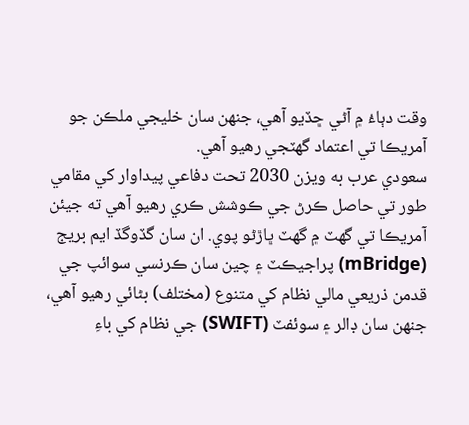وقت دٻاءُ ۾ آڻي ڇڏيو آهي، جنهن سان خليجي ملڪن جو آمريڪا تي اعتماد گهٽجي رهيو آهي.
سعودي عرب به ويزن 2030 تحت دفاعي پيداوار کي مقامي طور تي حاصل ڪرڻ جي ڪوشش ڪري رهيو آهي ته جيئن آمريڪا تي گهٽ ۾ گهٽ ڀاڙڻو پوي. ان سان گڏوگڏ ايم بريج (mBridge) پراجيڪٽ ۽ چين سان ڪرنسي سوائپ جي قدمن ذريعي مالي نظام کي متنوع (مختلف) بڻائي رهيو آهي، جنهن سان ڊالر ۽ سوئفٽ (SWIFT) جي نظام کي باءِ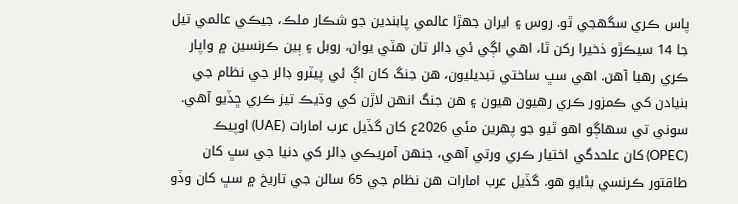پاس ڪري سگهجي ٿو. روس ۽ ايران جهڙا عالمي پابندين جو شڪار ملڪ، جيڪي عالمي تيل جا 14 سيڪڙو ذخيرا رکن ٿا، اهي اڳي ئي ڊالر تان هٽي يوان، روبل ۽ ٻين ڪرنسين ۾ واپار ڪري رهيا آهن. اهي سڀ ساختي تبديليون، هن جنگ کان اڳ ئي پيٽرو ڊالر جي نظام جي بنيادن کي ڪمزور ڪري رهيون هيون ۽ هن جنگ انهن لاڙن کي وڌيڪ تيز ڪري ڇڏيو آهي.
سوني تي سهاڳو اهو ٿيو جو پهرين مئي 2026ع کان گڏيل عرب امارات (UAE) اوپيڪ (OPEC) کان علحدگي اختيار ڪري ورتي آهي، جنهن آمريڪي ڊالر کي دنيا جي سڀ کان طاقتور ڪرنسي بڻايو هو. گڏيل عرب امارات هن نظام جي 65 سالن جي تاريخ ۾ سڀ کان وڏو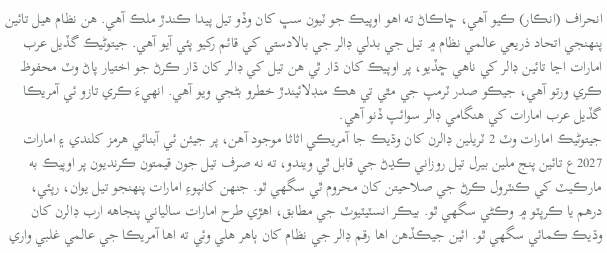انحراف (انڪار) ڪيو آهي، ڇاڪاڻ ته اهو اوپيڪ جو ٽيون سڀ کان وڏو تيل پيدا ڪندڙ ملڪ آهي. هن نظام هيل تائين پنهنجي اتحاد ذريعي عالمي نظام ۾ تيل جي بدلي ڊالر جي بالادستي کي قائم رکيو پئي آيو آهي. جيتوڻيڪ گڏيل عرب امارات اڃا تائين ڊالر کي ناهي ڇڏيو، پر اوپيڪ کان ڌار ٿي هن تيل کي ڊالر کان ڌار ڪرڻ جو اختيار پاڻ وٽ محفوظ ڪري ورتو آهي، جيڪو صدر ٽرمپ جي مٿي تي هڪ منڊلائيندڙ خطرو بڻجي ويو آهي. انهيءَ ڪري تازو ئي آمريڪا گڏيل عرب امارات کي هنگامي ڊالر سوائپ ڏنو آهي.
جيتوڻيڪ امارات وٽ 2 ٽريلين ڊالرن کان وڌيڪ جا آمريڪي اثاثا موجود آهن، پر جيئن ئي آبنائي هرمز کلندي ۽ امارات 2027ع تائين پنج ملين بيرل تيل روزاني ڪڍڻ جي قابل ٿي ويندو، ته نه صرف تيل جون قيمتون ڪرنديون پر اوپيڪ به مارڪيٽ کي ڪنٽرول ڪرڻ جي صلاحيتن کان محروم ٿي سگهي ٿو. جنهن کانپوءِ امارات پنهنجو تيل يوان، رپئي، درهم يا ڪرپٽو ۾ وڪڻي سگهي ٿو. بيڪر انسٽيٽيوٽ جي مطابق، اهڙي طرح امارات سالياني پنجاهه ارب ڊالرن کان وڌيڪ ڪمائي سگهي ٿو. ائين جيڪڏهن اها رقم ڊالر جي نظام کان ٻاهر هلي وئي ته اها آمريڪا جي عالمي غلبي واري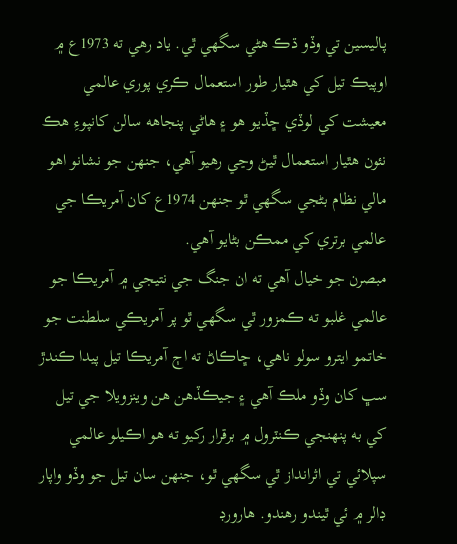پاليسين تي وڏو ڌڪ هڻي سگهي ٿي. ياد رهي ته 1973ع ۾ اوپيڪ تيل کي هٿيار طور استعمال ڪري پوري عالمي معيشت کي لوڏي ڇڏيو هو ۽ هاڻي پنجاهه سالن کانپوءِ هڪ نئون هٿيار استعمال ٿيڻ وڃي رهيو آهي، جنهن جو نشانو اهو مالي نظام بڻجي سگهي ٿو جنهن 1974ع کان آمريڪا جي عالمي برتري کي ممڪن بڻايو آهي.
مبصرن جو خيال آهي ته ان جنگ جي نتيجي ۾ آمريڪا جو عالمي غلبو ته ڪمزور ٿي سگهي ٿو پر آمريڪي سلطنت جو خاتمو ايترو سولو ناهي، ڇاڪاڻ ته اڄ آمريڪا تيل پيدا ڪندڙ سڀ کان وڏو ملڪ آهي ۽ جيڪڏهن هن وينزويلا جي تيل کي به پنهنجي ڪنٽرول ۾ برقرار رکيو ته هو اڪيلو عالمي سپلائي تي اثرانداز ٿي سگهي ٿو، جنهن سان تيل جو وڏو واپار ڊالر ۾ ئي ٿيندو رهندو. هارورڊ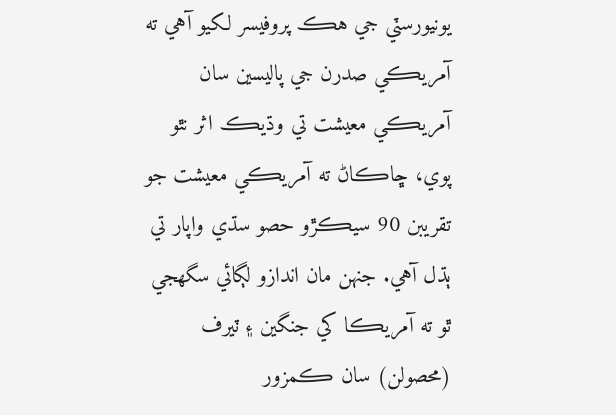يونيورسٽي جي هڪ پروفيسر لکيو آهي ته آمريڪي صدرن جي پاليسين سان آمريڪي معيشت تي وڌيڪ اثر نٿو پوي، ڇاڪاڻ ته آمريڪي معيشت جو تقريبن 90 سيڪڙو حصو سڌي واپار تي ٻڌل آهي. جنهن مان اندازو لڳائي سگهجي ٿو ته آمريڪا کي جنگين ۽ ٽيرف (محصولن) سان ڪمزور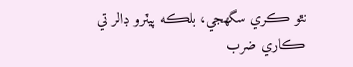نٿو ڪري سگهجي، بلڪه پيٽرو ڊالر تي ڪاري ضرب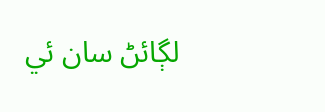لڳائڻ سان ئي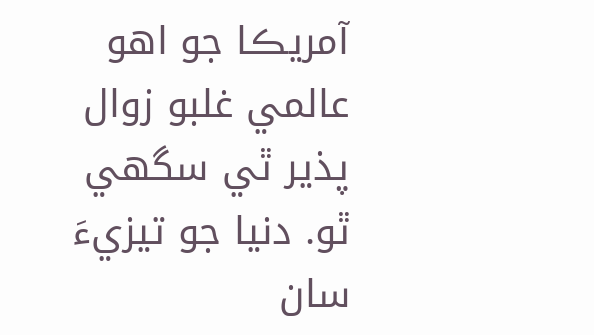آمريڪا جو اهو عالمي غلبو زوال پذير ٿي سگهي ٿو. دنيا جو تيزيءَ سان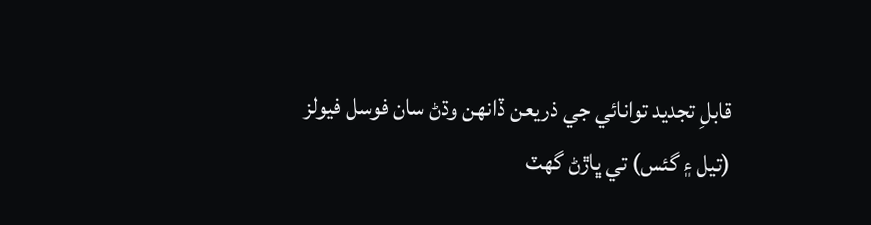قابلِ تجديد توانائي جي ذريعن ڏانهن وڌڻ سان فوسل فيولز (تيل ۽ گئس) تي ڀاڙڻ گهٽ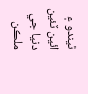ٿيندو ۽ ائين ٽئين دنيا جي ملڪن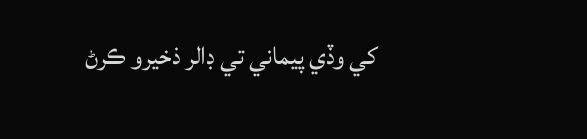کي وڏي پيماني تي ڊالر ذخيرو ڪرڻ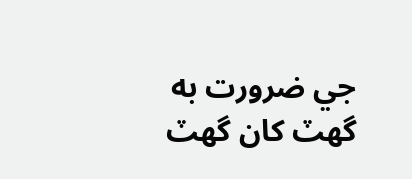جي ضرورت به گهٽ کان گهٽ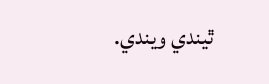ٿيندي ويندي.